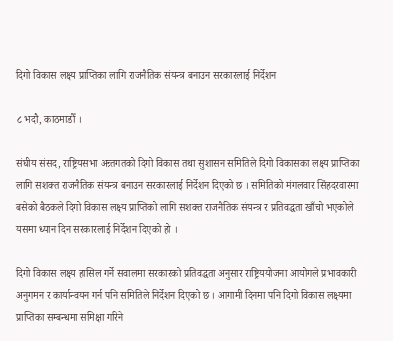दिगो विकास लक्ष्य प्राप्तिका लागि राजनैतिक संयन्त्र बनाउन सरकारलाई निर्देशन

८ भदौ, काठमाडौँ ।

संघीय संसद, राष्ट्रियसभा अन्र्तगतको दिगो विकास तथा सुशासन समितिले दिगो विकासका लक्ष्य प्राप्तिका लागि सशक्त राजनैतिक संयन्त्र बनाउन सरकारलाई निर्देशन दिएको छ । समितिको मंगलवार सिंहदरवारमा बसेको बैठकले दिगो विकास लक्ष्य प्राप्तिको लागि सशक्त राजनैतिक संयन्त्र र प्रतिवद्धता खाँचो भएकोले यसमा ध्यान दिन सरकारलाई निर्देशन दिएको हो ।

दिगो विकास लक्ष्य हासिल गर्ने सवालमा सरकारको प्रतिवद्धता अनुसार राष्ट्रिययोजना आयोगले प्रभावकारी अनुगमन र कार्यान्वयन गर्न पनि समितिले निर्देशन दिएको छ । आगामी दिनमा पनि दिगो विकास लक्ष्यमा प्राप्तिका सम्बन्धमा समिक्षा गरिने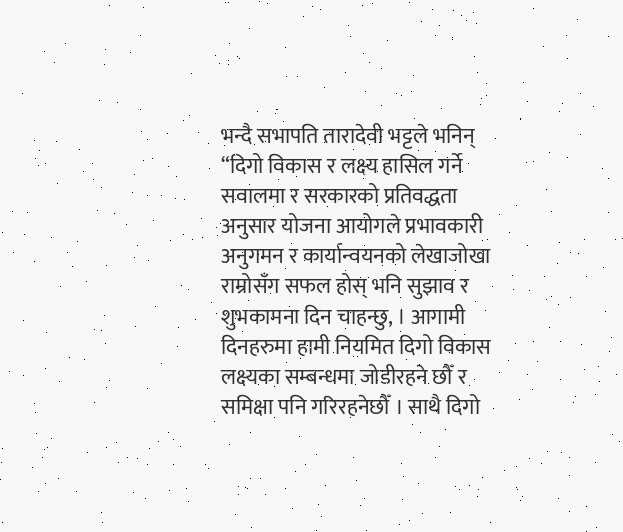भन्दै सभापति तारादेवी भट्टले भनिन् “दिगो विकास र लक्ष्य हासिल गर्ने सवालमा र सरकारको प्रतिवद्धता अनुसार योजना आयोगले प्रभावकारी अनुगमन र कार्यान्वयनको लेखाजोखा राम्रोसँग सफल होस् भनि सुझाव र शुभकामना दिन चाहन्छु, । आगामी दिनहरुमा हामी नियमित दिगो विकास लक्ष्यका सम्बन्धमा जोडीरहने छौँ र समिक्षा पनि गरिरहनेछौँ । साथै दिगो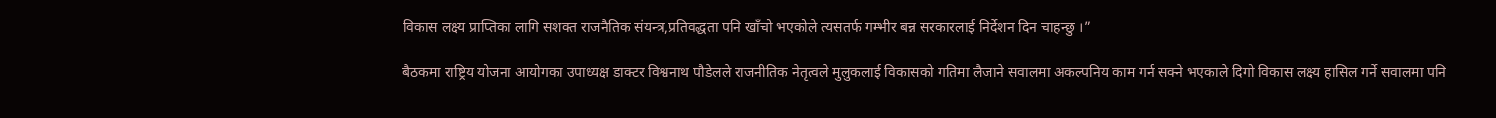विकास लक्ष्य प्राप्तिका लागि सशक्त राजनैतिक संयन्त्र,प्रतिवद्धता पनि खाँचो भएकोले त्यसतर्फ गम्भीर बन्न सरकारलाई निर्देशन दिन चाहन्छु ।”

बैठकमा राष्ट्रिय योजना आयोगका उपाध्यक्ष डाक्टर विश्वनाथ पौडेलले राजनीतिक नेतृत्वले मुलुकलाई विकासको गतिमा लैजाने सवालमा अकल्पनिय काम गर्न सक्ने भएकाले दिगो विकास लक्ष्य हासिल गर्ने सवालमा पनि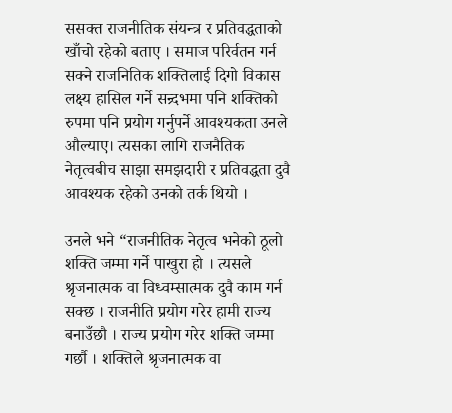ससक्त राजनीतिक संयन्त्र र प्रतिवद्धताको खाँचो रहेको बताए । समाज परिर्वतन गर्न सक्ने राजनितिक शक्तिलाई दिगो विकास लक्ष्य हासिल गर्ने सन्र्दभमा पनि शक्तिको रुपमा पनि प्रयोग गर्नुपर्ने आवश्यकता उनले औल्याए। त्यसका लागि राजनैतिक नेतृत्वबीच साझा समझदारी र प्रतिवद्धता दुवै आवश्यक रहेको उनको तर्क थियो ।

उनले भने “राजनीतिक नेतृत्व भनेको ठूलो शक्ति जम्मा गर्ने पाखुरा हो । त्यसले श्रृजनात्मक वा विध्वम्सात्मक दुवै काम गर्न सक्छ । राजनीति प्रयोग गरेर हामी राज्य बनाउँछौ । राज्य प्रयोग गरेर शक्ति जम्मा गर्छौ । शक्तिले श्रृजनात्मक वा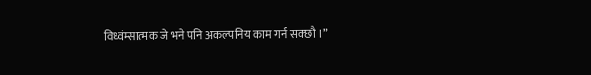विध्वंम्सात्मक जे भने पनि अकल्पनिय काम गर्न सक्छौ ।”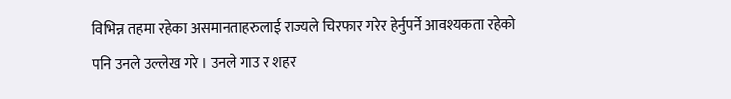विभिन्न तहमा रहेका असमानताहरुलाई राज्यले चिरफार गरेर हेर्नुपर्ने आवश्यकता रहेको पनि उनले उल्लेख गरे । उनले गाउ र शहर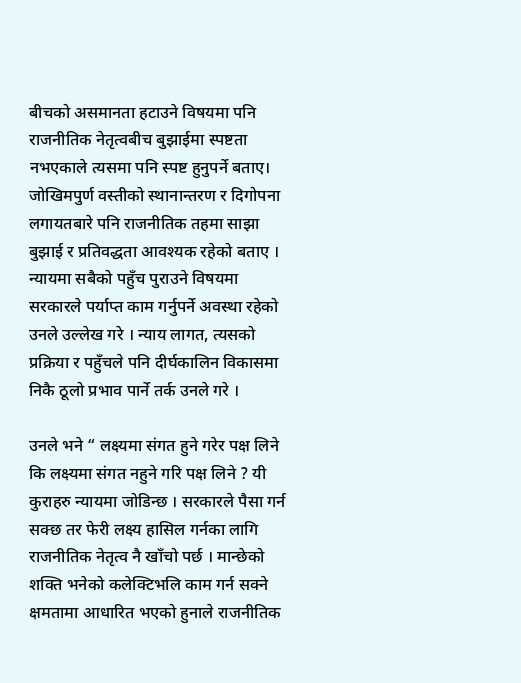बीचको असमानता हटाउने विषयमा पनि राजनीतिक नेतृत्वबीच बुझाईमा स्पष्टता नभएकाले त्यसमा पनि स्पष्ट हुनुपर्ने बताए। जोखिमपुर्ण वस्तीको स्थानान्तरण र दिगोपना लगायतबारे पनि राजनीतिक तहमा साझा बुझाई र प्रतिवद्धता आवश्यक रहेको बताए । न्यायमा सबैको पहुँच पुराउने विषयमा सरकारले पर्याप्त काम गर्नुपर्ने अवस्था रहेको उनले उल्लेख गरे । न्याय लागत, त्यसको प्रक्रिया र पहुँचले पनि दीर्घकालिन विकासमा निकै ठूलो प्रभाव पार्ने तर्क उनले गरे ।

उनले भने “ लक्ष्यमा संगत हुने गरेर पक्ष लिने कि लक्ष्यमा संगत नहुने गरि पक्ष लिने ? यी कुराहरु न्यायमा जोडिन्छ । सरकारले पैसा गर्न सक्छ तर फेरी लक्ष्य हासिल गर्नका लागि राजनीतिक नेतृत्व नै खाँचो पर्छ । मान्छेको शक्ति भनेको कलेक्टिभलि काम गर्न सक्ने क्षमतामा आधारित भएको हुनाले राजनीतिक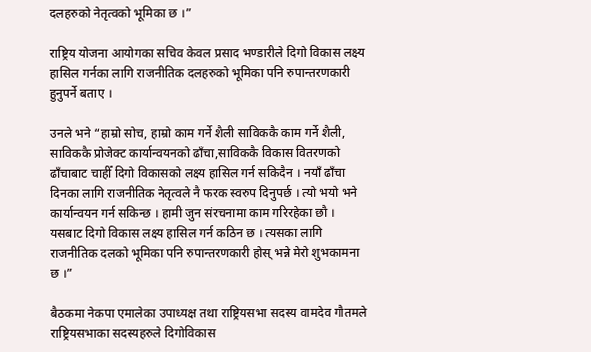दलहरुको नेतृत्वको भूमिका छ ।”

राष्ट्रिय योजना आयोगका सचिव केवल प्रसाद भण्डारीले दिगो विकास लक्ष्य हासिल गर्नका लागि राजनीतिक दलहरुको भूमिका पनि रुपान्तरणकारी हुनुपर्ने बताए ।

उनले भने “हाम्रो सोच, हाम्रो काम गर्ने शैली साविककै काम गर्ने शैली, साविककै प्रोजेक्ट कार्यान्वयनको ढाँचा,साविककै विकास वितरणको ढाँचाबाट चाहीँ दिगो विकासको लक्ष्य हासिल गर्न सकिदैन । नयाँ ढाँचा दिनका लागि राजनीतिक नेतृत्वले नै फरक स्वरुप दिनुपर्छ । त्यो भयो भने कार्यान्वयन गर्न सकिन्छ । हामी जुन संरचनामा काम गरिरहेका छौ । यसबाट दिगो विकास लक्ष्य हासिल गर्न कठिन छ । त्यसका लागि राजनीतिक दलको भूमिका पनि रुपान्तरणकारी होस् भन्ने मेरो शुभकामना छ ।”

बैठकमा नेकपा एमालेका उपाध्यक्ष तथा राष्ट्रियसभा सदस्य वामदेव गौतमले राष्ट्रियसभाका सदस्यहरुले दिगोविकास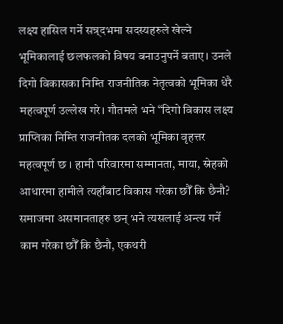लक्ष्य हासिल गर्ने सन्र्दभमा सदस्यहरुले खेल्ने भूमिकालाई छलफलको विषय बनाउनुपर्ने बताए। उनले दिगो विकासका निम्ति राजनीतिक नेतृत्वको भूमिका धेरै महत्वपूर्ण उल्लेख गरे। गौतमले भने “दिगो विकास लक्ष्य प्राप्तिका निम्ति राजनीतक दलको भूमिका वृहत्तर महत्वपूर्ण छ । हामी परिवारमा सम्मानता, माया, स्नेहको आधारमा हामीले त्यहाँबाट विकास गरेका छौँ कि छैनौ? समाजमा असमानताहरु छन् भने त्यसलाई अन्त्य गर्ने काम गरेका छौँ कि छैनौ, एकथरी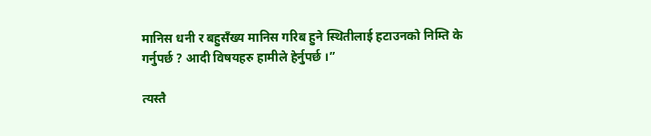मानिस धनी र बहुसँख्य मानिस गरिब हुने स्थितीलाई हटाउनको निम्ति के गर्नुपर्छ ? आदी विषयहरु हामीले हेर्नुपर्छ ।”

त्यस्तै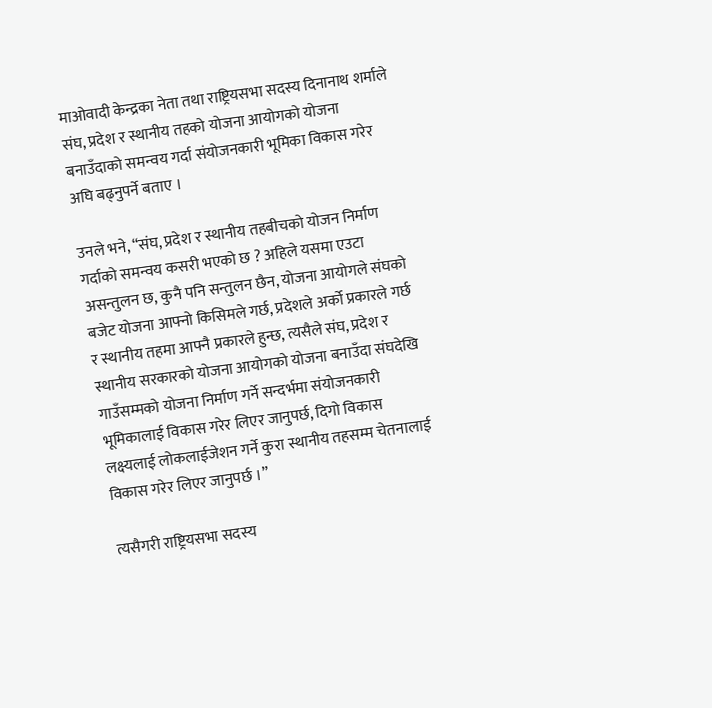माओवादी केन्द्रका नेता तथा राष्ट्रियसभा सदस्य दिनानाथ शर्माले संघ, प्रदेश र स्थानीय तहको योजना आयोगको योजना बनाउँदाको समन्वय गर्दा संयोजनकारी भूमिका विकास गरेर अघि बढ्नुपर्ने बताए ।

उनले भने, “संघ, प्रदेश र स्थानीय तहबीचको योजन निर्माण गर्दाको समन्वय कसरी भएको छ ? अहिले यसमा एउटा असन्तुलन छ, कुनै पनि सन्तुलन छैन, योजना आयोगले संघको बजेट योजना आफ्नो किसिमले गर्छ, प्रदेशले अर्को प्रकारले गर्छ र स्थानीय तहमा आफ्नै प्रकारले हुन्छ, त्यसैले संघ, प्रदेश र स्थानीय सरकारको योजना आयोगको योजना बनाउँदा संघदेखि गाउँसम्मको योजना निर्माण गर्ने सन्दर्भमा संयोजनकारी भूमिकालाई विकास गरेर लिएर जानुपर्छ, दिगो विकास लक्ष्यलाई लोकलाईजेशन गर्ने कुरा स्थानीय तहसम्म चेतनालाई विकास गरेर लिएर जानुपर्छ ।”

त्यसैगरी राष्ट्रियसभा सदस्य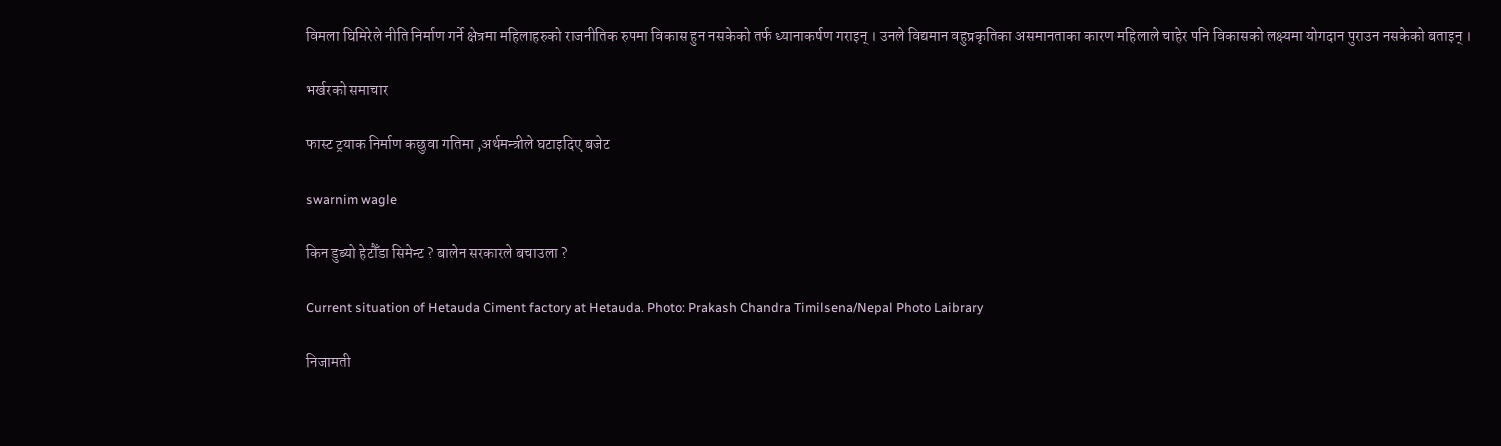विमला घिमिरेले नीति निर्माण गर्ने क्षेत्रमा महिलाहरुको राजनीतिक रुपमा विकास हुन नसकेको तर्फ ध्यानाकर्षण गराइन् । उनले विद्यमान वहुप्रकृतिका असमानताका कारण महिलाले चाहेर पनि विकासको लक्ष्यमा योगदान पुराउन नसकेको बताइन् ।

भर्खरको समाचार

फास्ट ट्रयाक निर्माण कछुवा गतिमा ,अर्थमन्त्रीले घटाइदिए बजेट

swarnim wagle

किन डुब्यो हेटौँडा सिमेन्ट ? बालेन सरकारले बचाउला ?

Current situation of Hetauda Ciment factory at Hetauda. Photo: Prakash Chandra Timilsena/Nepal Photo Laibrary

निजामती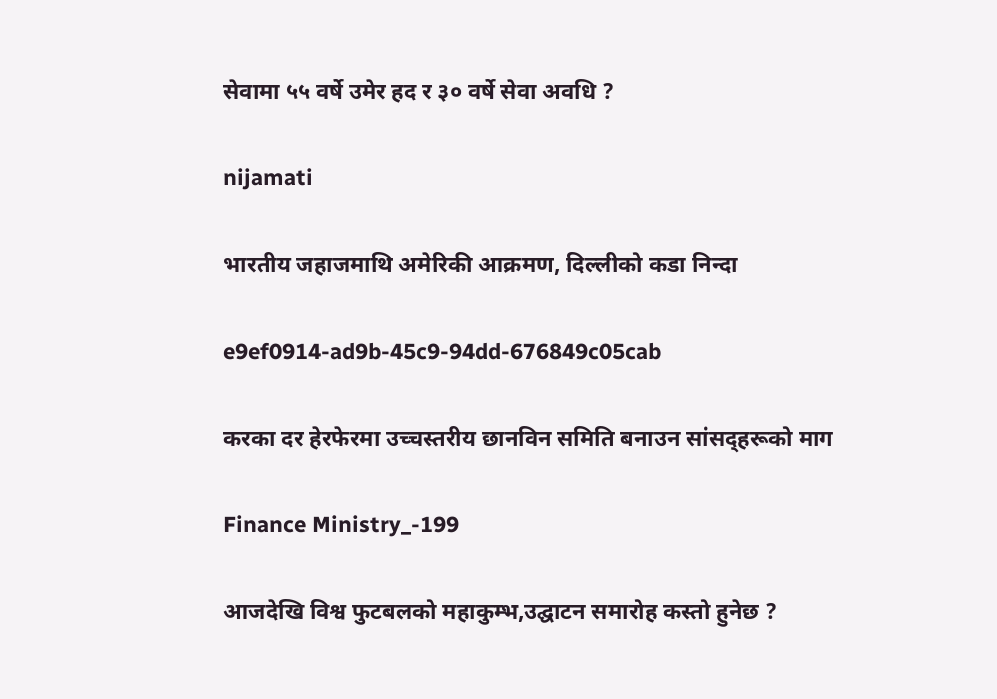सेवामा ५५ वर्षे उमेर हद र ३० वर्षे सेवा अवधि ?

nijamati

भारतीय जहाजमाथि अमेरिकी आक्रमण, दिल्लीको कडा निन्दा

e9ef0914-ad9b-45c9-94dd-676849c05cab

करका दर हेरफेरमा उच्चस्तरीय छानविन समिति बनाउन सांसद्हरूको माग

Finance Ministry_-199

आजदेखि विश्व फुटबलको महाकुम्भ,उद्घाटन समारोह कस्तो हुनेछ ?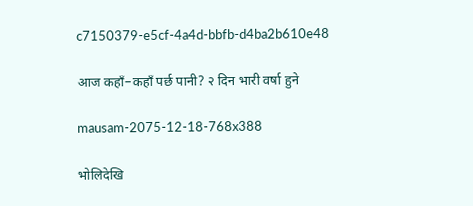c7150379-e5cf-4a4d-bbfb-d4ba2b610e48

आज कहाँ–कहाँ पर्छ पानी? २ दिन भारी वर्षा हुने

mausam-2075-12-18-768x388

भोलिदेखि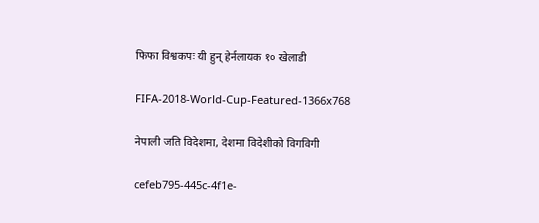फिफा विश्वकपः यी हुन् हेर्नलायक १० खेलाडी

FIFA-2018-World-Cup-Featured-1366x768

नेपाली जति विदेशमा, देशमा विदेशीको विगविगी

cefeb795-445c-4f1e-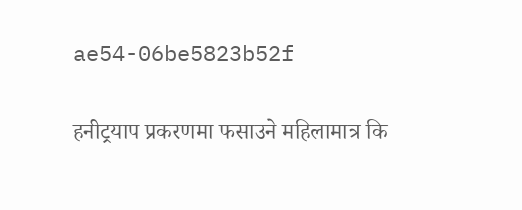ae54-06be5823b52f

हनीट्रयाप प्रकरणमा फसाउने महिलामात्र कि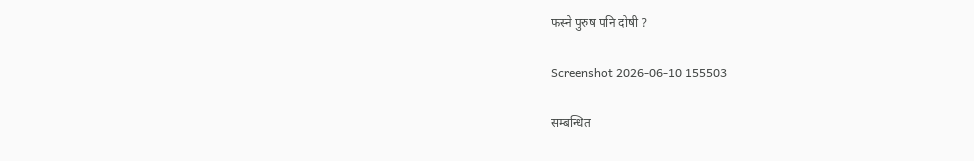फस्ने पुरुष पनि दोषी ?

Screenshot 2026-06-10 155503

सम्बन्धित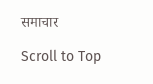समाचार

Scroll to Top